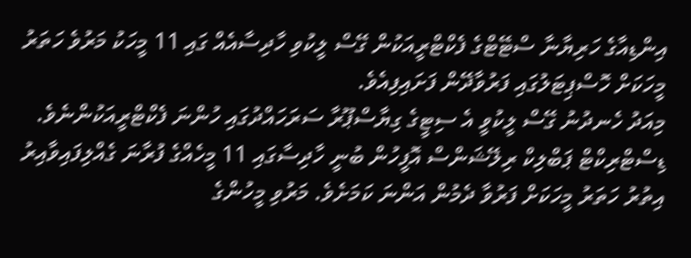އިންޑިއާގެ ހަރިޔާނާ ސްޓޭޓްގެ ފެކްޓްރީއަކުން ގޭސް ލީކުވި ހާދިސާއެއް ގައި 11 މީހަކު މަރުވެ ހަތަރު މީހަކަށް ހޮސްޕިޓަލުގައި ފަރުވާދޭން ފަށައިފިއެވެ.
މިއަދު ހެނދުނު ގޭސް ލީކުވީ އެ ސިޓީގެ ގިޔާސްޕޫރާ ސަރަހައްދުގައި ހުންނަ ފެކްޓްރީއަކުންނެވެ. ޑިސްޓްރިކްޓް ޕަބްލިކް ރިލޭޝަންސް އޮފީހުން ބުނީ ހާދިސާގައި 11 މީހެއްގެ ފުރާނަ ގެއްލިފައިވާއިރު އިތުރު ހަތަރު މީހަކަށް ފަރުވާ ދެމުން އަންނަ ކަމަށެވެ. މަރުވި މީހުންގެ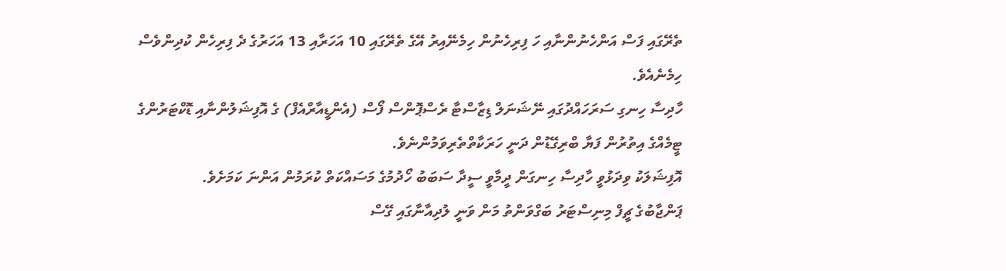ތެރޭގައި ފަސް އަންހެނުންނާއި ހަ ފިރިހެނުން ހިމެނޭއިރު އޭގެ ތެރޭގައި 10 އަހަރާއި 13 އަހަރުގެ ދެ ފިރިހެން ކުދިންވެސް ހިމެނެއެވެ.
ހާދިސާ ހިނގި ސަރަހައްދުގައި ނޭޝަނަލް ޑިޒާސްޓާ ރެސްޕޮންސް ފޯސް (އެންޑީއާރްއެފް) ގެ އޮފިޝަލުންނާއި ޑޮކްޓަރުންގެ ޓީމެއްގެ އިތުރުން ފަޔާ ބްރިގޭޑުން ދަނީ ހަރަކާތްތެރިވަމުންނެވެ.
އޮފިޝަލަކު ވިދަޅުވީ ހާދިސާ ހިނގަން ދީމާވީ ސީދާ ސަބަބު ހޯދުމުގެ މަސައްކަތް ކުރަމުން އަންނަ ކަމަށެވެ.
ޕަންޖާބުގެ ޗީފް މިނިސްޓަރު ބަގްވަންތު މަން ވަނީ ލުދިއާނާގައި ގޭސް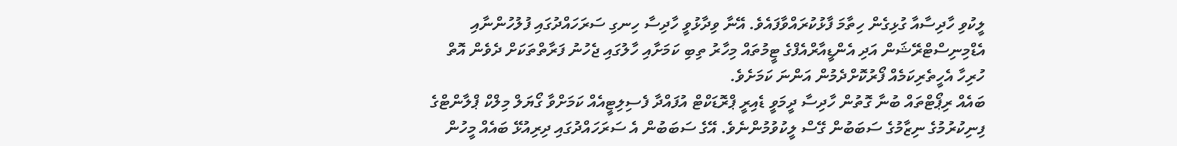ލީކުވި ހާދިސާއާ ގުޅިގެން ހިތާމަ ފާޅުކުރައްވާފައެވެ. އޭނާ ވިދާޅުވީ ހާދިސާ ހިނގި ސަރަހައްދުގައި ފުލުހުންނާއި އެޑްމިނިސްޓްރޭޝަން އަދި އެންޑީއާރްއެފްގެ ޓީމުތައް މިހާރު ތިބި ކަމަށާއި ހާލުގައި ޖެހުނު ފަރާތްތަކަށް ދެވެން އޮތް ހުރިހާ އެހީތެރިކަމެއް ފޯރުކޮށްދެމުން އަންނަ ކަމަށެވެ.
ބައެއް ރިޕޯޓްތައް ބުނާ ގޮތުން ހާދިސާ ދީމަވީ ޑެއިރީ ޕްރޮޑަކްޓް އުފައްދާ ފެސިލިޓީއެއް ކަމަށްވާ ގޯޔަލް މިލްކް ޕްލާންޓްގެ ފިނިކުރުމުގެ ނިޒާމުގެ ސަބަބުން ގޭސް ލީކުވުމުންނެވެ. އޭގެ ސަބަބުން އެ ސަރަހައްދުގައި ދިރިއުޅޭ ބައެއް މީހުން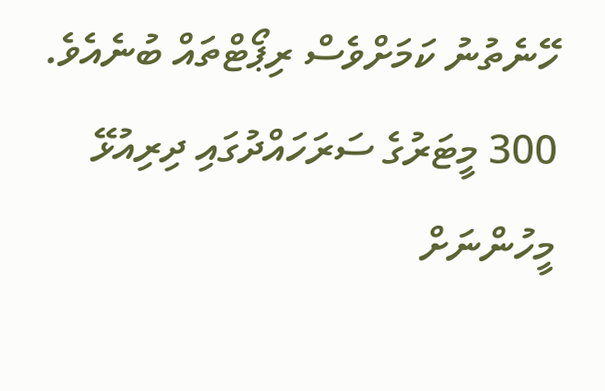ހޭނެތުނު ކަމަށްވެސް ރިޕޯޓްތައް ބުނެއެވެ.
300 މީޓަރުގެ ސަރަހައްދުގައި ދިރިއުޅޭ މީހުންނަށް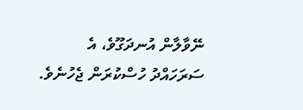ނޭވާލާން އުނދަގޫވެ، އެ ސަރަހައްދު ހުސްކުރަން ޖެހުނެވެ.